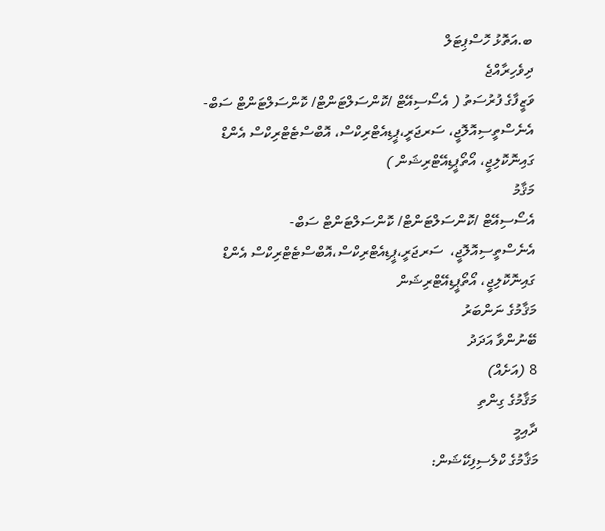ބ.އަތޮޅު ހޮސްޕިޓަލް
ދިވެހިރާއްޖެ
ވަޒީފާގެ ފުރުސަތު ( އެސޯސިއޭޓް /ކޮންސަލްޓަންޓް/ ކޮންސަލްޓަންޓް ސަބް- އެނެސްތީސިއޮލޮޖީ، ސަރޖަރީ،ޕީޑިއެޓްރިކްސް، އޮބްސްޓެޓްރިކްސް އެންޑް ގައިނޮކޮލިޖީ، އޯތޯޕީޑިއޭޓްރިޝަން )
މަޤާމު
އެސޯސިއޭޓް /ކޮންސަލްޓަންޓް/ ކޮންސަލްޓަންޓް ސަބް-
އެނެސްތީސިއޮލޮޖީ،  ސަރޖަރީ،ޕީޑިއެޓްރިކްސް،އޮބްސްޓެޓްރިކްސް އެންޑް ގައިނޮކޮލިޖީ، އޯތޯޕީޑިއޭޓްރިޝަން
މަޤާމުގެ ނަންބަރު
ބޭނުންވާ އަދަދު
8 (އަށެއް)
މަޤާމުގެ ގިންތި
ދާއިމީ
މަޤާމުގެ ކްލެސިފިކޭޝަން: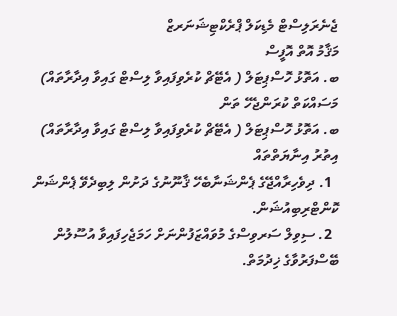ޖެނެރަލިސްޓް މެޑިކަލް ޕްރެކްޓިޝަނަރޒް
މަޤާމު އޮތް އޮފީސް
ބ. އަތޮޅު ހޮސްޕިޓަލް ( އެޓޭޗް ކުރެވިފައިވާ ލިސްޓް ގައިވާ އިދާރާތައް)
މަސައްކަތް ކުރަންޖެހޭ ތަން
ބ. އަތޮޅު ހޮސްޕިޓަލް ( އެޓޭޗް ކުރެވިފައިވާ ލިސްޓް ގައިވާ އިދާރާތައް)
އިތުރު އިނާޔަތްތައް
  1. ދިވެހިރާއްޖޭގެ ޕެންޝަނާބެހޭ ޤާނޫނުގެ ދަށުން ލިބިދެވޭ ޕެންޝަން ކޮންޓްރިބިއުޝަން.
  2. ސިވިލް ސަރވިސްގެ މުވައްޒަފުންނަށް ހަމަޖެހިފައިވާ އުސޫލުން ބޭސްފަރުވާގެ ޚިދުމަތް.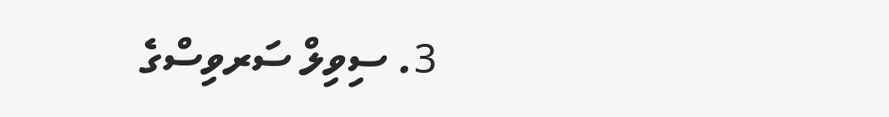3. ސިވިލް ސަރވިސްގެ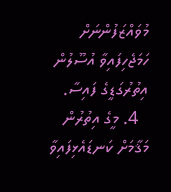މުވައްޒަފުންނަށް ހަމަޖެހިފައިވާ އުސޫލުން އިތުރުގަޑީގެ ފައިސާ.
  4. މީގެ އިތުރުން މަޤާމަށް ކަނޑައެޅިފައިވާ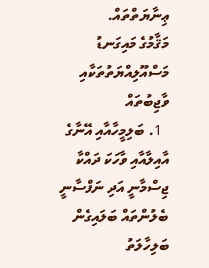ޢިނާޔަތްތައް.
މަޤާމުގެ މައިގަނޑު މަސްއޫލިއްޔަތުތަކާއި ވާޖިބުތައް
  1. ބަލިމީހާއާއި އޭނާގެ އާއިލާއާއި ވާހަކަ ދައްކާ ޖިސްމާނީ އަދި ނަފްސާނީ ބެލުންތައް ބަލައިގެން ބަލިހާލަތު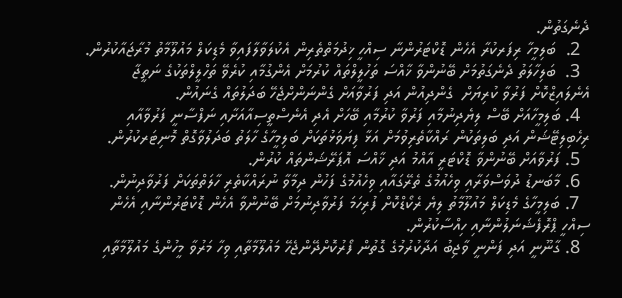ދެނެގަތުން.
  2.  ބަލިމީހާ ރިފަރކުރާ އެހެން ޑޮކްޓަރުންނާ ސިއްހީ ޚިދުމަތްތެރިން އެކުލަވާލާފައިވާ މެޑިކަލް މައުލޫމާތު މުރާޖައާކުރުން.
  3.  ބަލިހާލަތު ދެނެގަތުމަށް ބޭނުންވާ ޚާއްސަ ތަހުލީލްތައް ކުރުމަށް އެންގުމާއި ކުރެވޭ ތަހްލީލްތަކުގެ ނަތީޖާ އެނެލައިޒްކޮށް ފަރުވާ ކުރިޔަށް  ގެންދިއުން އަދި ފަރުވާއަށް ގެންނަންށްޖެހޭ ބަދަލުތައް ގެނައުން.
  4. ބަލިމީހާއަށް ބޭސް ލިޔެދިނުމާއި ފަރުވާ ކުރުމާއި ބޭހަށް އެދި އެނެސްތީސިއާއަށާއި ނަފްސާނީ ފަރުވާއާއި  ރިހެބިލިޓޭޝަން އަދި ބަލިތަކުން ރައްކާތެރިވުމަށް އަޅާ ފިޔަވަޅުތަކަށް ބަލިމީހާގެ ހާލަތު ބަދަލުވާގޮތް މޮނިޓަރކުރުން.
  5. ފަރުވާއަށް ބޭނުންވާ ޑޮކްޓަރީ އާއްމު އަދި ޚާއްސަ އޮޕަރޭޝަންތައް ކުރުން.
  6. މާބަނޑު ދުވަސްވަރާއި ވިހެއުމުގެ ތެރޭގައާއި ވިހެއުމުގެ ފަހުން ދިމާވާ ނުރައްކާތެރި ހާލަތްތަކަށް ފަރުވާދިނުން.
  7. ބަލިމީހާގެ މެޑިކަލް މައުލޫމާތު ލިޔެ ރެކޯޑްކޮށް ފުރިހަމަ ފަރުވާދިނުމަށް ބޭނުންވާ އެހެން ޑޮކްޓަރުންނާއި އެހެން ސިއްހީ ޕްރޮފެޝަނަލުންނާއި ހިއްސާކުރުން.
  8. ގާނޫނީ އަދި ފަންނީ ވާޖިބު އަދާކުރުމުގެ ގޮތުން ފޯރުކޮށްދޭންޖެހޭ މައުލޫމާތާއި ވިހާ މަރުވާ މީހުންގެ މައުލޫމާތާއި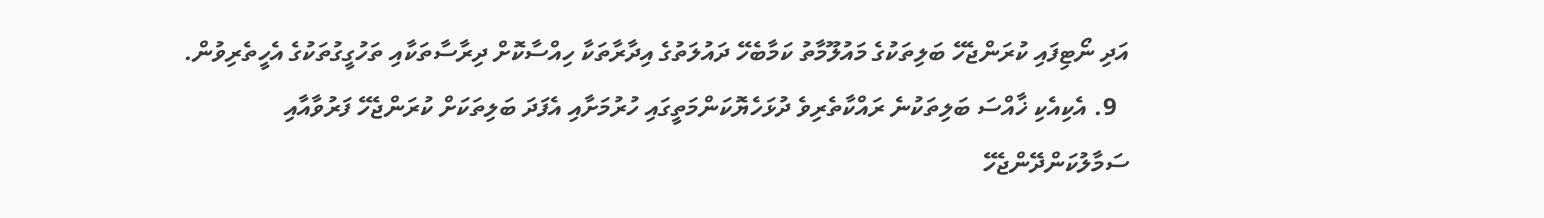އަދި ނޯޓިފައި ކުރަންޖެހޭ ބަލިތަކުގެ މައުލޫމާތު ކަމާބެހޭ ދައުލަތުގެ އިދާރާތަކާ ހިއްސާކޮށް ދިރާސާތަކާއި ތަހުގީގުތަކުގެ އެހީތެރިވުން.
  9. އެކިއެކި ޚާއްސަ ބަލިތަކުނެ ރައްކާތެރިވެ ދުޅަހެޔޮކަންމަތީގައި ހުރުމަށާއި އެފަދަ ބަލިތަކަށް ކުރަންޖެހޭ ފަރުވާއާއި ސަމާލުކަންދޭންޖެހޭ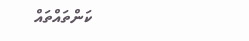ކަންތައްތައް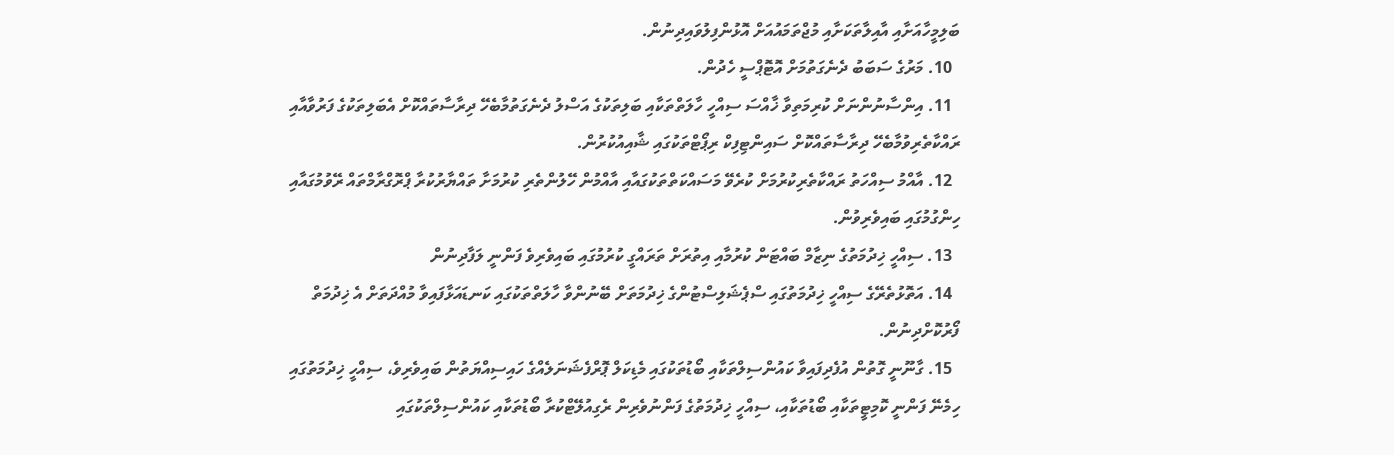ބަލިމީހާއަށާއި އާއިލާތަކަށާއި މުޖްތަމައުއަށް އޮޅުންފިލުވައިދިނުން.
  10. މަރުގެ ސަބަބު ދެނެގަތުމަށް އޮޓޮޕްސީ ހެދުން.
  11. އިންސާނުންނަށް ކުރިމަތިވާ ޚާއްސަ ސިއްހީ ހާލަތްތަކާއި ބަލިތަކުގެ އަސްލު ދެނެގަތުމާބެހޭ ދިރާސާތައްކޮށް އެބަލިތަކުގެ ފަރުވާއާއި ރައްކާތެރިވުމާބެހޭ ދިރާސާތައްކޮށް ސައިންޓިފިކް ރިޕޯޓްތަކުގައި ޝާއިއުކުރުން.
  12. އާއްމު ސިއްހަތު ރައްކާތެރިކުރުމަށް ކުރެވޭ މަސައްކަތްތަކުގައާއި އާއްމުން ހޭލުންތެރި ކުރުމަށާ ތައްޔާރުކުރާ ޕްރޮގްރާމްތައް ރޭވުމުގައާއި ހިންގުމުގައި ބައިވެރިވުން.
  13. ސިއްހީ ޚިދުމަތުގެ ނިޒާމް ބައްޓަން ކުރުމާއި އިތުރަށް ތަރައްގީ ކުރުމުގައި ބައިވެރިވެ ފަންނީ ލަފާދިނުން
  14. އަތޮޅުތެރޭގެ ސިއްހީ ޚިދުމަތުގައި ސްޕެޝަލިސްޓުންގެ ޚިދުމަތަށް ބޭނުންވާ ހާލަތްތަކުގައި ކަނޑައަޅާފައިވާ މުއްދަތަށް އެ ޚިދުމަތް ފޯރުކޮށްދިނުން.
  15. ގާނޫނީ ގޮތުން އުފެދިފައިވާ ކައުންސިލްތަކާއި ބޯޑުތަކުގައި މެޑިކަލް ޕޮރްފެޝަނަލެއްގެ ހައިސިއްޔަތުން ބައިވެރިވެ، ސިއްހީ ޚިދުމަތުގައި ހިމެނޭ ފަންނީ ކޮމިޓީތަކާއި ބޯޑުތަކާއި، ސިއްހީ ޚިދުމަތުގެ ފަންނުވެރިން ރެގިއުލޭޓްކުރާ ބޯޑުތަކާއި ކައުންސިލްތަކުގައި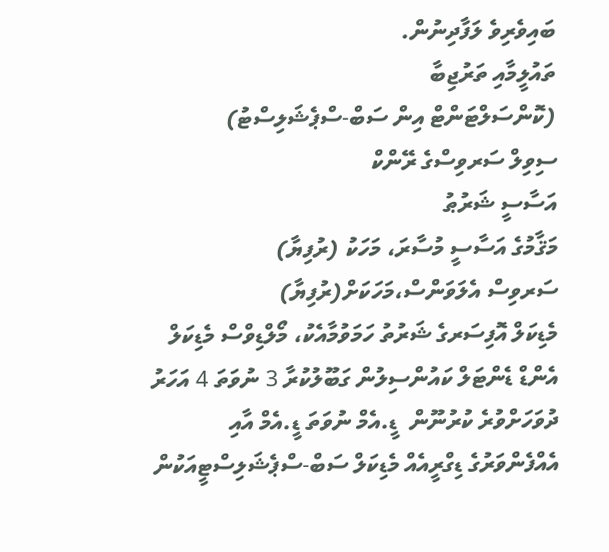ބައިވެރިވެ ލަފާދިނުން.
ތައުލީމާއި ތަރުޖިބާ
(ކޮންސަލްޓަންޓް އިން ސަބް-ސްޕެޝަލިސްޓު)
ސިވިލް ސަރވިސްގެ ރޭންކް
އަސާސީ ޝަރުޠު
މަޤާމުގެ އަސާސީ މުސާރަ، މަހަކު (ރުފިޔާ)
ސަރވިސް އެލަވަންސް،މަހަކަށް(ރުފިޔާ)
މެޑިކަލް އޮފިސަރގެ ޝަރުތު ހަމަވުމާއެކު، މޯލްޑިވްސް މެޑިކަލް އެންޑް ޑެންޓަލް ކައުންސިލުން ގަބޫލުކުރާ 3 ނުވަތަ 4 އަހަރު ދުވަހަށްވުރެ ކުރުނޫން  ޑީ.އެމް ނުވަތަ ޑީ.އެމް އާއި އެއްފެންވަރުގެ ޑިގްރީއެއް މެޑިކަލް ސަބް-ސްޕެޝަލިސްޓީއަކުން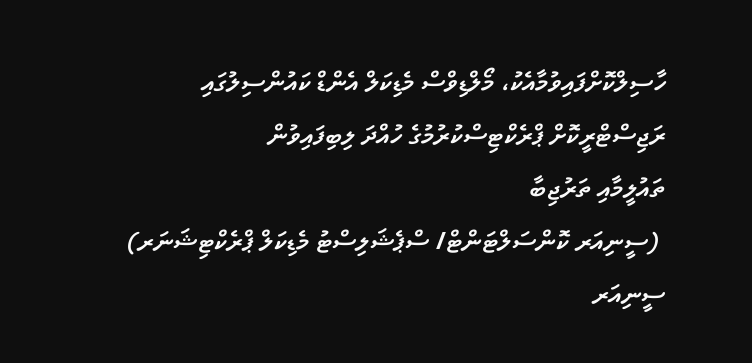ހާސިލްކޮށްފައިވުމާއެކު، މޯލްޑިވްސް މެޑިކަލް އެންޑް ކައުންސިލުގައި ރަޖިސްޓްރީކޮށް ޕްރެކްޓިސްކުރުމުގެ ހުއްދަ ލިބިފައިވުން
ތައުލީމާއި ތަރުޖިބާ
 (ސީނިއަރ ކޮންސަލްޓަންޓް/ ސްޕެޝަލިސްޓު މެޑިކަލް ޕްރެކްޓިޝަނަރ)
ސީނިއަރ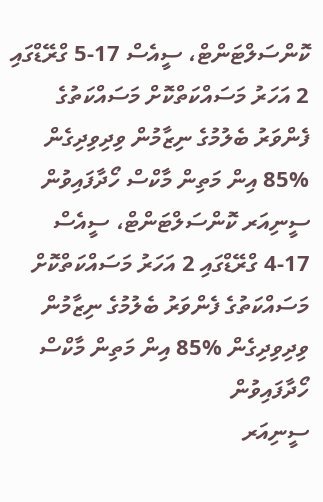ކޮންސަލްޓަންޓް، ސީއެސް 17-5 ގްރޭޑްގައި 2 އަހަރު މަސައްކަތްކޮށް މަސައްކަތުގެ ފެންވަރު ބެލުމުގެ ނިޒާމުން ވިދިވިދިގެން %85 އިން މަތިން މާކްސް ހޯދާފައިވުން
ސީނިއަރ ކޮންސަލްޓަންޓް، ސީއެސް 17-4 ގްރޭޑްގައި 2 އަހަރު މަސައްކަތްކޮށް މަސައްކަތުގެ ފެންވަރު ބެލުމުގެ ނިޒާމުން ވިދިވިދިގެން %85 އިން މަތިން މާކްސް ހޯދާފައިވުން
ސީނިއަރ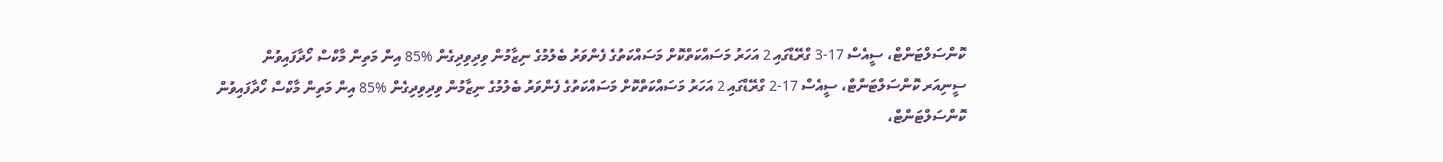ކޮންސަލްޓަންޓް، ސީއެސް 17-3 ގްރޭޑްގައި 2 އަހަރު މަސައްކަތްކޮށް މަސައްކަތުގެ ފެންވަރު ބެލުމުގެ ނިޒާމުން ވިދިވިދިގެން %85 އިން މަތިން މާކްސް ހޯދާފައިވުން
ސީނިއަރ ކޮންސަލްޓަންޓް، ސީއެސް 17-2 ގްރޭޑްގައި 2 އަހަރު މަސައްކަތްކޮށް މަސައްކަތުގެ ފެންވަރު ބެލުމުގެ ނިޒާމުން ވިދިވިދިގެން %85 އިން މަތިން މާކްސް ހޯދާފައިވުން
ކޮންސަލްޓަންޓް،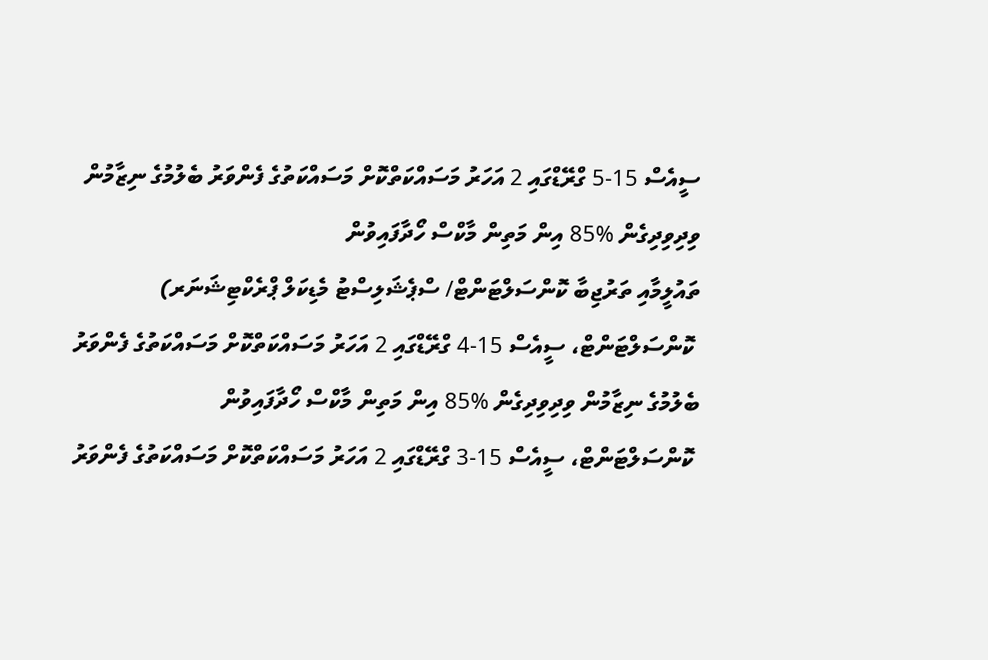ސީއެސް 15-5 ގްރޭޑްގައި 2 އަހަރު މަސައްކަތްކޮށް މަސައްކަތުގެ ފެންވަރު ބެލުމުގެ ނިޒާމުން ވިދިވިދިގެން %85 އިން މަތިން މާކްސް ހޯދާފައިވުން
ތައުލީމާއި ތަރުޖިބާ ކޮންސަލްޓަންޓް/ ސްޕެޝަލިސްޓު މެޑިކަލް ޕްރެކްޓިޝަނަރ)
 ކޮންސަލްޓަންޓް، ސީއެސް 15-4 ގްރޭޑްގައި 2 އަހަރު މަސައްކަތްކޮށް މަސައްކަތުގެ ފެންވަރު ބެލުމުގެ ނިޒާމުން ވިދިވިދިގެން %85 އިން މަތިން މާކްސް ހޯދާފައިވުން
 ކޮންސަލްޓަންޓް، ސީއެސް 15-3 ގްރޭޑްގައި 2 އަހަރު މަސައްކަތްކޮށް މަސައްކަތުގެ ފެންވަރު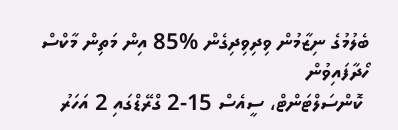ބެލުމުގެ ނިޒާމުން ވިދިވިދިގެން %85 އިން މަތިން މާކްސް ހޯދާފައިވުން
 ކޮންސަލްޓަންޓް، ސީއެސް 15-2 ގްރޭޑްގައި 2 އަހަރު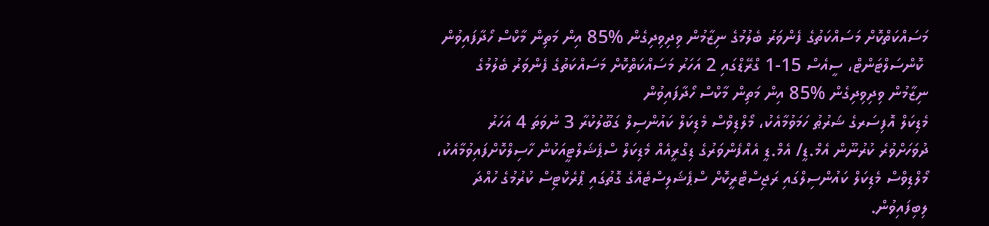މަސައްކަތްކޮށް މަސައްކަތުގެ ފެންވަރު ބެލުމުގެ ނިޒާމުން ވިދިވިދިގެން %85 އިން މަތިން މާކްސް ހޯދާފައިވުން
 ކޮންސަލްޓަންޓް، ސީއެސް 15-1 ގްރޭޑްގައި 2 އަހަރު މަސައްކަތްކޮށް މަސައްކަތުގެ ފެންވަރު ބެލުމުގެ ނިޒާމުން ވިދިވިދިގެން %85 އިން މަތިން މާކްސް ހޯދާފައިވުން
މެޑިކަލް އޮފިސަރގެ ޝަރުޠު ހަމަވުމާއެކު، މޯލްޑިވްސް މެޑިކަލް ކައުންސިލް ގަބޫލުކުރާ 3 ނުވަތަ 4 އަހަރު ދުވަހަށްވުރެ ކުރުނޫން އެމް.ޑީ/ އެމް.ޑީ އެއްފެންވަރުގެ ޑިގްރީއެއް މެޑިކަލް ސްޕެޝަލްޓީއަކުން ހާސިލްކޮށްފައިވުމާއެކު، މޯލްޑިވްސް މެޑިކަލް ކައުންސިލްގައި ރަޖިސްޓްރީކޮށް ސްޕެޝަލިސްޓެއްގެ ގޮތުގައި ޕްރެކްޓިސް ކުރުމުގެ ހުއްދަ ލިބިފައިވުން.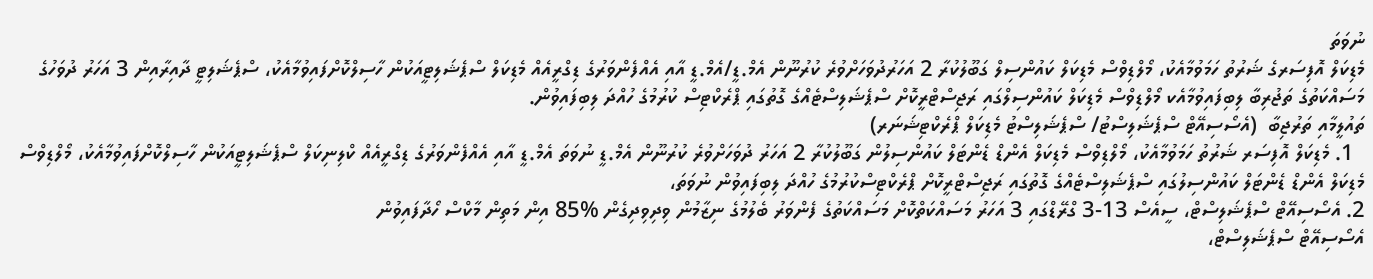ނުވަތަ
މެޑިކަލް އޮފިސަރގެ ޝަރުތު ހަމަވުމާއެކު، މޯލްޑިވްސް މެޑިކަލް ކައުންސިލް ގަބޫލުކުރާ 2 އަހަރުދުވަހަށްވުރެ ކުރުނޫން އެމް.ޑީ/އެމް.ޑީ އާއި އެއްފެންވަރުގެ ޑިގްރީއެއް މެޑިކަލް ސްޕެޝަލިޓީއަކުން ހާސިލްކޮށްފައިވުމާއެކު، ސްޕެޝަލިޓީ ދާއިރާއިން 3 އަހަރު ދުވަހުގެ މަސައްކަތުގެ ތަޖުރިބާ ލިބިފައިވުމާއެކ މޯލްޑިވްސް މެޑިކަލް ކައުންސިލްގައި ރަޖިސްޓްރީކޮށް ސްޕެޝަލިސްޓެއްގެ ގޮތުގައި ޕްރެކްޓިސް ކުރުމުގެ ހުއްދަ ލިބިފައިވުން.
ތައުލީމާއި ތަރުޖިބާ  (އެސޯސިއޭޓް ސްޕެޝަލިސްޓު/ ސްޕެޝަލިސްޓު މެޑިކަލް ޕްރެކްޓިޝަނަރ)
  1. މެޑިކަލް އޮފިސަރ ޝަރުތު ހަމަވުމާއެކު، މޯލްޑިވްސް މެޑިކަލް އެންޑް ޑެންޓަލް ކައުންސިލުން ގަބޫލުކުރާ 2 އަހަރު ދުވަހަށްވުރެ ކުރުނޫން އެމް.ޑީ ނުވަތަ އެމް.ޑީ އާއި އެއްފެންވަރުގެ ޑިގްރީއެއް ކްލިނިކަލް ސްޕެޝަލިޓީއަކުން ހާސިލްކޮށްފައިވުމާއެކު، މޯލްޑިވްސް މެޑިކަލް އެންޑް ޑެންޓަލް ކައުންސިލުގައި ސްޕެޝަލިސްޓެއްގެ ގޮތުގައި ރަޖިސްޓްރީކޮށް ޕްރެކްޓިސްކުރުމުގެ ހުއްދަ ލިބިފައިވުން ނުވަތަ،
2. އެސޯސިއޭޓް ސްޕެޝަލިސްޓް، ސީއެސް 13-3 ގްރޭޑްގައި 3 އަހަރު މަސައްކަތްކޮށް މަސައްކަތުގެ ފެންވަރު ބެލުމުގެ ނިޒާމުން ވިދިވިދިގެން %85 އިން މަތިން މާކްސް ހޯދާފައިވުން
އެސޯސިއޭޓް ސްޕެޝަލިސްޓް،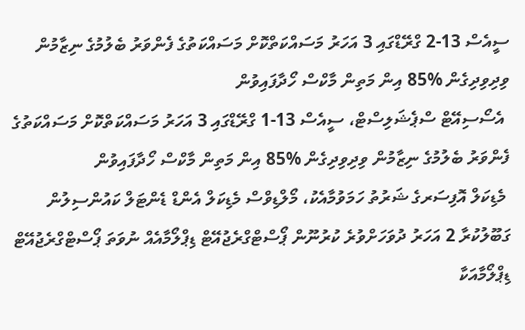ސީއެސް 13-2 ގްރޭޑްގައި 3 އަހަރު މަސައްކަތްކޮށް މަސައްކަތުގެ ފެންވަރު ބެލުމުގެ ނިޒާމުން ވިދިވިދިގެން %85 އިން މަތިން މާކްސް ހޯދާފައިވުން
 އެސޯސިއޭޓް ސްޕެޝަލިސްޓް، ސީއެސް 13-1 ގްރޭޑްގައި 3 އަހަރު މަސައްކަތްކޮށް މަސައްކަތުގެ ފެންވަރު ބެލުމުގެ ނިޒާމުން ވިދިވިދިގެން %85 އިން މަތިން މާކްސް ހޯދާފައިވުން
 މެޑިކަލް އޮފިސަރގެ ޝަރުތު ހަމަވުމާއެކު، މޯލްޑިވްސް މެޑިކަލް އެންޑް ޑެންޓަލް ކައުންސިލުން ގަބޫލުކުރާ 2 އަހަރު ދުވަހަށްވުރެ ކުރުނޫން ޕޯސްޓްގްރެޖުއޭޓް ޑިޕްލޯމާއެއް ނުވަތަ ޕޯސްޓްގްރެޖުއޭޓް ޑިޕްލޯމާއަކާ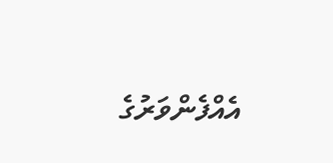އެއްފެންވަރުގެ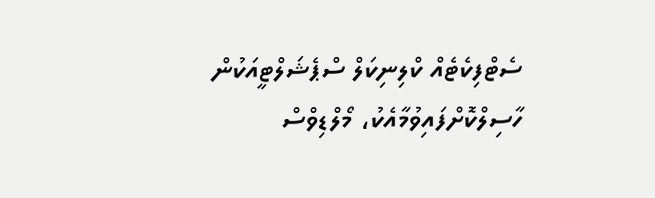ސެޓްފިކެޓެއް ކްލިނިކަލް ސްޕެޝަލްޓީއަކުން ހާސިލްކޮށްފައިވުމާއެކު، މޯލްޑިވްސް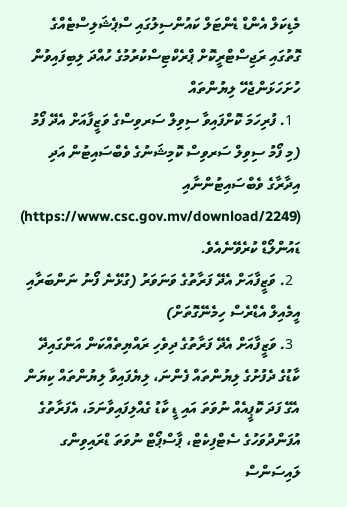މެޑިކަލް އެންޑް ޑެންޓަލް ކައުންސިލުގައި ސްޕެޝަލިސްޓެއްގެ ގޮތުގައި ރަޖިސްޓްރީކޮށް ޕްރެކްޓިސްކުރުމުގެ ހުއްދަ ލިބިފައިވުން
ހުށަހަޅަންޖެހޭ ލިޔުންތައް
  1. ފުރިހަމަ ކޮށްފައިވާ ސިވިލް ސަރވިސްގެ ވަޒީފާއަށް އެދޭ ފޯމު (މި ފޯމު ސިވިލް ސަރވިސް ކޮމިޝަނުގެ ވެބްސައިޓުން އަދި އިދާރާގެ ވެބްސައިޓުންނާއި (https://www.csc.gov.mv/download/2249)   ޑައުންލޯޑް ކުރެވޭނެއެވެ.
  2. ވަޒީފާއަށް އެދޭ ފަރާތުގެ ވަނަވަރު (ގުޅޭނެ ފޯނު ނަންބަރާއި އީމެއިލް އެޑްރެސް ހިމެނޭގޮތަށް)
  3. ވަޒީފާއަށް އެދޭ ފަރާތުގެ ދިވެހި ރައްޔިތެއްކަން އަންގައިދޭ ކާޑުގެ ދެފުށުގެ ލިޔުންތައް ފެންނަ، ލިޔެފައިވާ ލިޔުންތައް ކިޔަން އެގޭ ފަދަ ކޮޕީއެއް ނުވަތަ އައި ޑީ ކާޑު ގެއްލިފައިވާނަމަ، އެފަރާތުގެ އުފަންދުވަހުގެ ސެޓްފިކެޓް، ޕާސްޕޯޓް ނުވަތަ ޑްރައިވިންގ ލައިސަންސް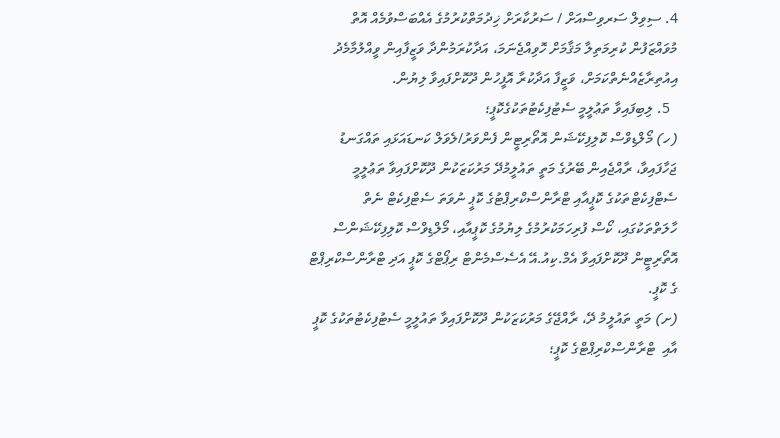4. ސިވިލް ސަރވިސްއަށް / ސަރުކާރަށް ޚިދުމަތްކުރުމުގެ އެއްބަސްވުމެއް އޮތް މުވައްޒަފުން ކުރިމަތިލާ މަޤާމަށް ހޮވިއްޖެނަމަ، އަދާކުރަމުންދާ ވަޒީފާއިން ވީއްލުމާމެދު އިއުތިރާޒެއްނެތްކަމަށް، ވަޒީފާ އަދާކުރާ އޮފީހުން ދޫކޮށްފައިވާ ލިޔުން.
  5. ލިބިފައިވާ ތަޢުލީމީ ސެޓުފިކެޓުތަކުގެކޮޕީ؛
(ހ) މޯލްޑިވްސް ކޮލިފިކޭޝަން އޮތޯރިޓީން ފެންވަރު/ލެވަލް ކަނޑައަޅައި ތައްގަނޑު ޖަހާފައިވާ، ރާއްޖެއިން ބޭރުގެ މަތީ ތައުލީމުދޭ މަރުކަޒަކުން ދޫކޮށްފައިވާ ތަޢުލީމީ ސެޓްފިކެޓްތަކުގެ ކޮޕީއާއި ޓްރާންސްކްރިޕްޓުގެ ކޮޕީ ނުވަތަ ސެޓްފިކެޓް ނެތް ހާލަތްތަކުގައި، ކޯސް ފުރިހަމަކުރުމުގެ ލިޔުމުގެ ކޮޕީއާއި، މޯލްޑިވްސް ކޮލިފިކޭޝަންސް އޮތޯރިޓީން ދޫކޮށްފައިވާ އެމް.ކިއު.އޭ އެސެސްމެންޓް ރިޕޯޓްގެ ކޮޕީ އަދި ޓްރާންސްކްރިޕްޓް ގެ ކޮޕީ.
(ށ) މަތީ ތައުލީމު ދޭ، ރާއްޖޭގެ މަރުކަޒަކުން ދޫކޮށްފައިވާ ތައުލީމީ ސެޓުފިކެޓުތަކުގެ ކޮޕީ އާއި  ޓްރާންސްކްރިޕްޓްގެ ކޮޕީ؛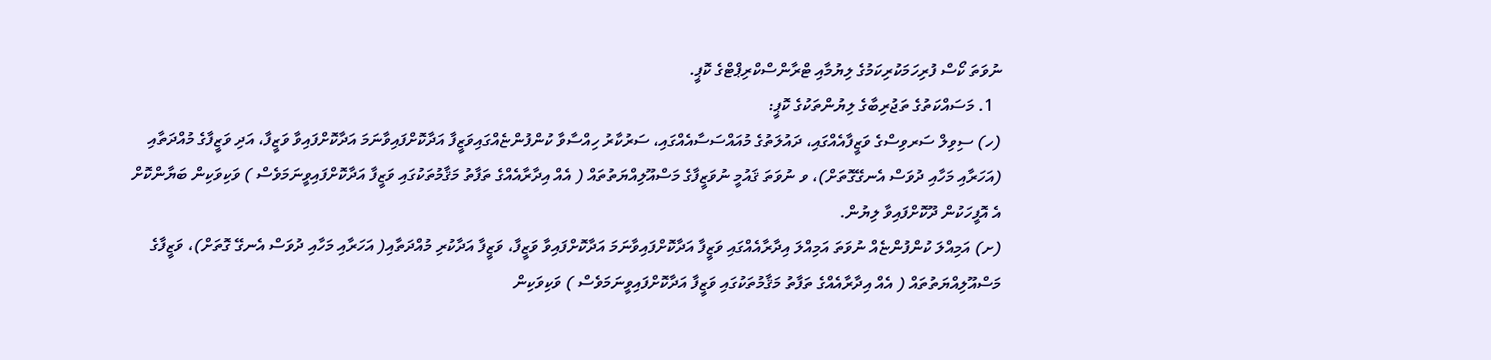ނުވަތަ ކޯސް ފުރިހަމަކުރިކަމުގެ ލިޔުމާއި ޓްރާންސްކްރިޕްޓްގެ ކޮޕީ.
  1. މަސައްކަތުގެ ތަޖުރިބާގެ ލިޔުންތަކުގެ ކޮޕީ:
(ހ) ސިވިލް ސަރވިސްގެ ވަޒީފާއެއްގައި، ދައުލަތުގެ މުއައްސަސާއެއްގައި، ސަރުކާރު ހިއްސާވާ ކުންފުންޏެއްގައިވަޒީފާ އަދާކޮށްފައިވާނަމަ އަދާކޮށްފައިވާ ވަޒީފާ، އަދި ވަޒީފާގެ މުއްދަތާއި (އަހަރާއި މަހާއި ދުވަސް އެނގޭގޮތަށް)، ވ ނުވަތަ ޤައުމީ ނުވަޒީފާގެ މަސްއޫލިއްޔަތުތައް ( އެއް އިދާރާއެއްގެ ތަފާތު މަޤާމުތަކުގައި ވަޒީފާ އަދާކޮށްފައިވީނަމަވެސް ) ވަކިވަކިން ބަޔާންކޮށް އެ އޮފީހަކުން ދޫކޮށްފައިވާ ލިޔުން.
(ށ) އަމިއްލަ ކުންފުންޏެއް ނުވަތަ އަމިއްލަ އިދާރާއެއްގައި ވަޒީފާ އަދާކޮށްފައިވާނަމަ އަދާކޮށްފައިވާ ވަޒީފާ، ވަޒީފާ އަދާކުރި މުއްދަތާއި( އަހަރާއި މަހާއި ދުވަސް އެނގޭ ގޮތަށް)، ވަޒީފާގެ މަސްއޫލިއްޔަތުތައް ( އެއް އިދާރާއެއްގެ ތަފާތު މަޤާމުތަކުގައި ވަޒީފާ އަދާކޮށްފައިވީނަމަވެސް ) ވަކިވަކިން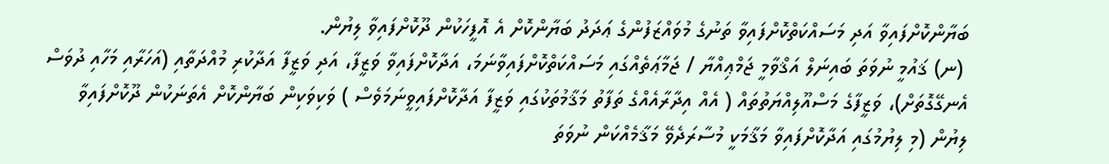ބަޔާންކޮށްފައިވާ އަދި މަސައްކަތްކޮށްފައިވާ ތަނުގެ މުވައްޒަފުންގެ ޢަދަދު ބަޔާންކޮށް އެ އޮފީހަކުން ދޫކޮށްފައިވާ ލިޔުން.
 (ނ) ޤައުމީ ނުވަތަ ބައިނަލް އަޤްވާމީ ޖަމްޢިއްޔާ / ޖަމާޢަތެއްގައި މަސައްކަތްކޮށްފައިވާނަމަ، އަދާކޮށްފައިވާ ވަޒީފާ، އަދި ވަޒީފާ އަދާކުރި މުއްދަތާއި (އަހަރާއި މަހާއި ދުވަސް އެނގޭގޮތަށް)، ވަޒީފާގެ މަސްއޫލިއްޔަތުތައް ( އެއް އިދާރާއެއްގެ ތަފާތު މަޤާމުތަކުގައި ވަޒީފާ އަދާކޮށްފައިވީނަމަވެސް ) ވަކިވަކިން ބަޔާންކޮށް އެތަނަކުން ދޫކޮށްފައިވާ ލިޔުން (މި ލިޔުމުގައި އަދާކޮށްފައިވާ މަޤާމަކީ މުސާރަދެވޭ މަޤާމެއްކަން ނުވަތަ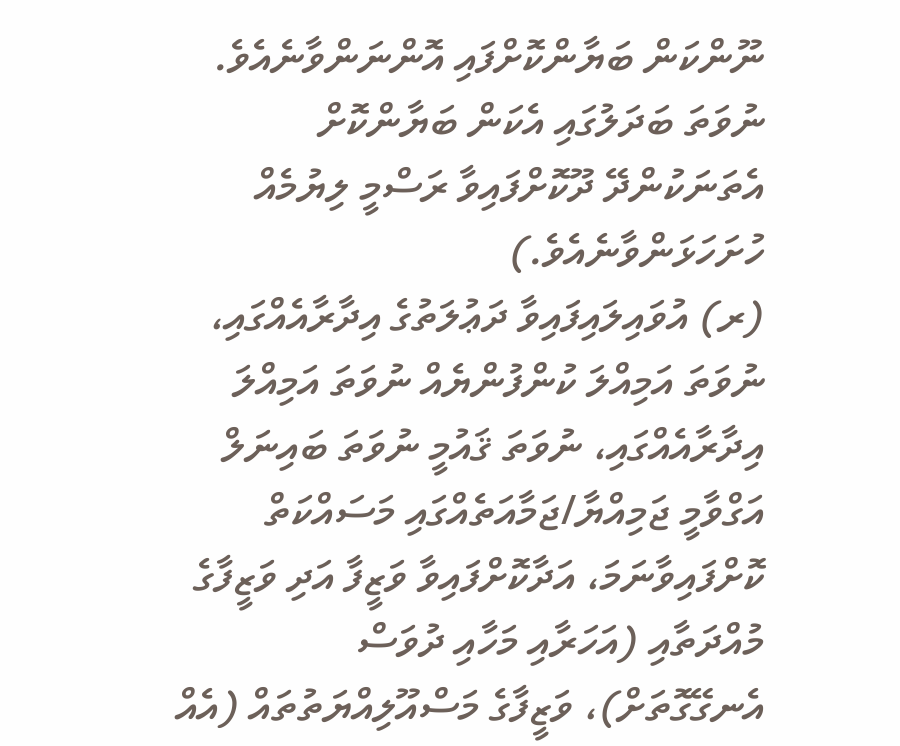ނޫންކަން ބަޔާންކޮށްފައި އޮންނަންވާނެއެވެ. ނުވަތަ ބަދަލުގައި އެކަން ބަޔާންކޮށް އެތަނަކުންދޭ ދޫކޮށްފައިވާ ރަސްމީ ލިޔުމެއް ހުށަހަޅަންވާނެއެވެ.)
(ރ) އުވައިލައިފައިވާ ދަޢުލަތުގެ އިދާރާއެއްގައި، ނުވަތަ އަމިއްލަ ކުންފުންޔެއް ނުވަތަ އަމިއްލަ އިދާރާއެއްގައި، ނުވަތަ ޤައުމީ ނުވަތަ ބައިނަލް އަގްވާމީ ޖަމިއްޔާ/ޖަމާއަތެއްގައި މަސައްކަތް ކޮށްފައިވާނަމަ، އަދާކޮށްފައިވާ ވަޒީފާ އަދި ވަޒީފާގެ މުއްދަތާއި (އަހަރާއި މަހާއި ދުވަސް އެނގޭގޮތަށް)، ވަޒީފާގެ މަސްއޫލިއްޔަތުތައް (އެއް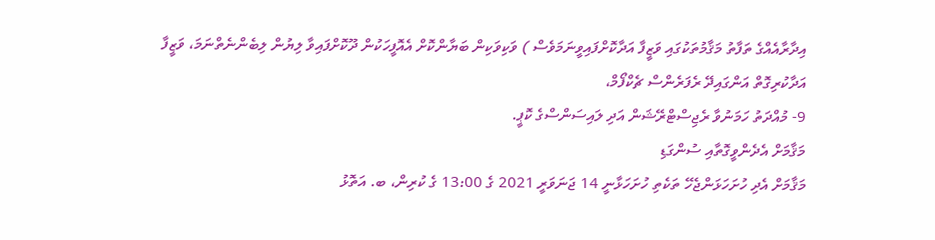އިދާރާއެއްގެ ތަފާތު މަޤާމުތަކުގައި ވަޒީފާ އަދާކޮށްފައިވީނަމަވެސް ) ވަކިވަކިން ބަޔާންކޮށް އެއޮފީހަކުން ދޫކޮށްފައިވާ ލިޔުން ލިބެންނެތްނަމަ، ވަޒީފާ އަދާކުރިގޮތް އަންގައިދޭ ރެފަރެންސް ޗެކްފޯމް،
9- މުއްދަތު ހަމަނުވާ ރެޖިސްޓްރޭޝަން އަދި ލައިސަންސްގެ ކޮޕީ.
މަޤާމަށް އެދެންވީގޮތާއި ސުންގަޑި
މަޤާމަށް އެދި ހުށަހަޅަންޖެހޭ ތަކެތި ހުށަހަޅާނީ 14 ޖަނަވަރީ 2021 ގެ 13:00 ގެ ކުރިން، ބ. އަތޮޅު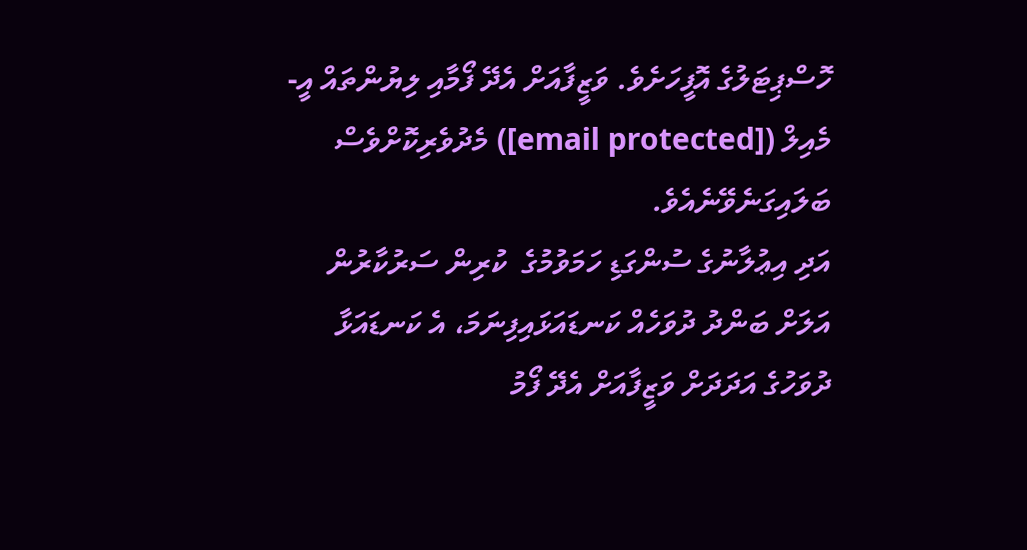ހޮސްޕިޓަލުގެ އޮފީހަށެވެ. ވަޒީފާއަށް އެދޭ ފޯމާއި ލިޔުންތައް އީ-މެއިލް ([email protected]) މެދުވެރިކޮށްވެސް ބަލައިގަނެވޭނެއެވެ.
އަދި އިޢުލާނުގެ ސުންގަޑި ހަމަވުމުގެ  ކުރިން ސަރުކާރުން އަލަށް ބަންދު ދުވަހެއް ކަނޑައަޅައިފިނަމަ، އެ ކަނޑައަޅާ ދުވަހުގެ އަދަދަށް ވަޒީފާއަށް އެދޭ ފޯމު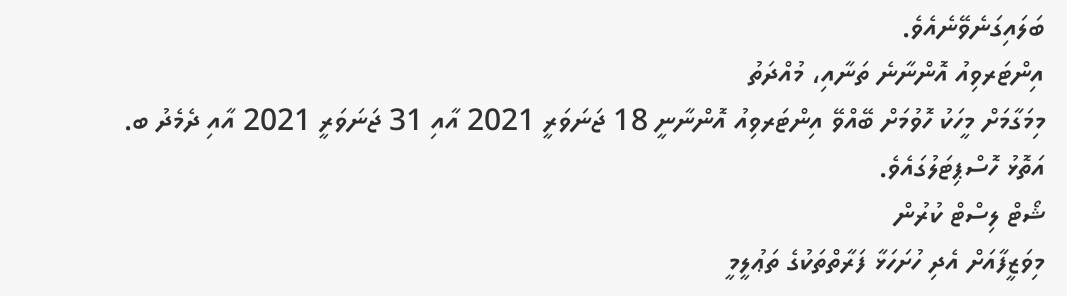ބަލައިގަނެވޭނެއެވެ.
އިންޓަރވިއު އޮންނާނެ ތަނާއި، މުއްދަތު
މިމަގާމަށް މީހަކު ހޮވުމަށް ބޭއްވޭ އިންޓަރވިއު އޮންނާނީ 18 ޖަނަވަރީ 2021 އާއި 31 ޖަނަވަރީ 2021 އާއި ދެމެދު ބ. އަތޮޅު ހޮސްޕިޓަލުގައެވެ.
ޝޯޓް ލިސްޓް ކުރުން
މިވަޒީފާއަށް އެދި ހުށަހަޅާ ފަރާތްތަކުގެ ތަޢުލީމީ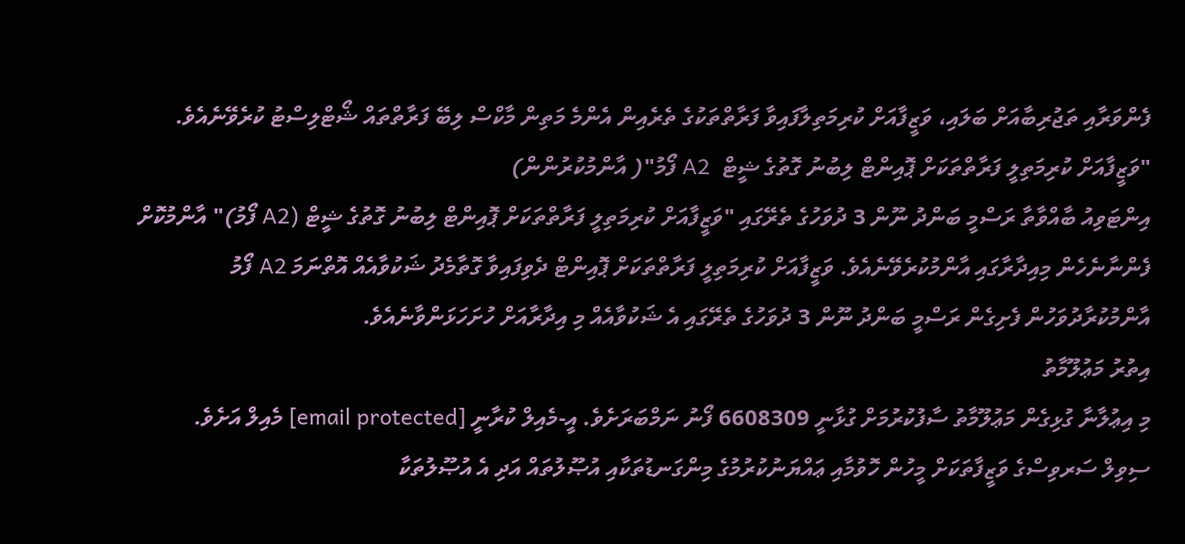ފެންވަރާއި ތަޖުރިބާއަށް ބަލައި، ވަޒީފާއަށް ކުރިމަތިލާފައިވާ ފަރާތްތަކުގެ ތެރެއިން އެންމެ މަތިން މާކްސް ލިބޭ ފަރާތްތައް ޝޯޓްލިސްޓު ކުރެވޭނެއެވެ.
"ވަޒީފާއަށް ކުރިމަތިލީ ފަރާތްތަކަށް ޕޮއިންޓް ލިބުނު ގޮތުގެ ޝީޓް  A2 ފޯމު"( އާންމުކުރުންން)
އިންޓަވިއު ބާއްވާތާ ރަސްމީ ބަންދު ނޫން 3 ދުވަހުގެ ތެރޭގައި "ވަޒީފާއަށް ކުރިމަތިލީ ފަރާތްތަކަށް ޕޮއިންޓް ލިބުނު ގޮތުގެ ޝީޓް (A2 ފޯމު)" އާންމުކޮށް ފެންނާނެހެން މިއިދާރާގައި އާންމުކުރެވޭނެއެވެ. ވަޒީފާއަށް ކުރިމަތިލީ ފަރާތްތަކަށް ޕޮއިންޓް ދެވިފައިވާ ގޮތާމެދު ޝަކުވާއެއް އޮތްނަމަ A2 ފޯމު އާންމުކުރާދުވަހުން ފެށިގެން ރަސްމީ ބަންދު ނޫން 3 ދުވަހުގެ ތެރޭގައި އެ ޝަކުވާއެއް މި އިދާރާއަށް ހުށަހަޅަންވާނެއެވެ.
އިތުރު މަޢުލޫމާތު
މި އިޢުލާނާ ގުޅިގެން މަޢުލޫމާތު ސާފުކުރުމަށް ގުޅާނީ 6608309 ފޯނު ނަމްބަރަށެވެ. އީ-މެއިލް ކުރާނީ [email protected] މެއިލް އަށެވެ.
ސިވިލް ސަރވިސްގެ ވަޒީފާތަކަށް މީހުން ހޮވުމާއި ޢައްޔަނުކުރުމުގެ މިންގަނޑުތަކާއި އުޞޫލުތައް އަދި އެ އުޞޫލުތަކާ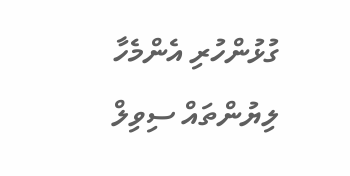ގުޅުންހުރި އެންމެހާ ލިޔުންތައް ސިވިލް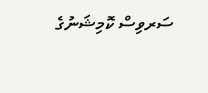ސަރވިސް ކޮމިޝަނުގެ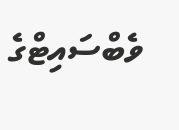ވެބްސައިޓްގެ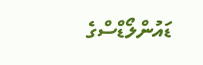ޑައުންލޯޑްސްގެ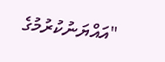"އައްޔަނުކުރުމުގެ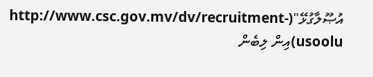އުޞޫލާގުޅޭ"(http://www.csc.gov.mv/dv/recruitment-usoolu)އިން ލިބެން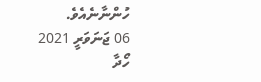ހުންނާނެއެވެ.
06 ޖަނަވަރީ 2021
ހޯދާ